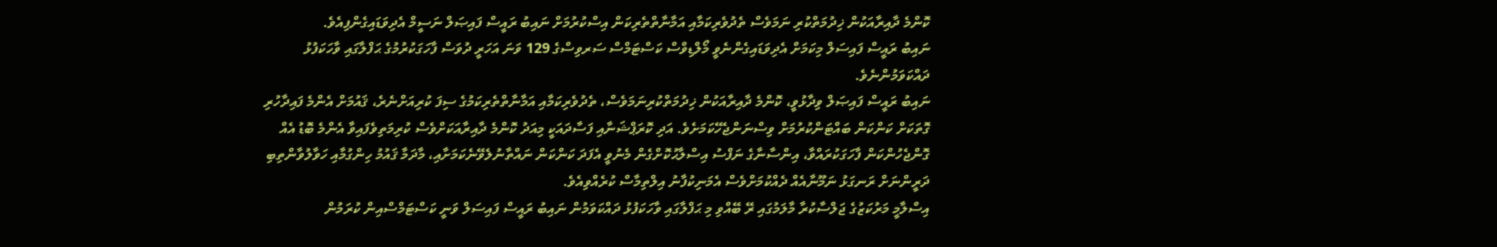ކޮންމެ ދާއިރާއަކުން ޚިދުމަތްކުރި ނަމަވެސް ތެދުވެރިކަމާއި އަމާނާތްތެރިކަން އިސްކުރުމަށް ނައިބު ރައީސް ފައިޞަލް ނަސީމް އެދިވަޑައިގެންފިއެވެ.
ނައިބު ރައީސް ފައިސަލް މިކަމަށް އެދިވަޑައިގެންނެވީ މޯލްޑިވްސް ކަސްޓަމްސް ސަރވިސްގެ 129 ވަނަ އަހަރީ ދުވަސް ފާހަގަކުރުމުގެ ޙަފްލާގައި ވާހަކަފުޅު ދައްކަވަމުންނެވެ.
ނައިބު ރައީސް ފައިޞަލް ވިދާޅުވީ، ކޮންމެ ދާއިރާއަކުން ޚިދުމަތްކުރިނަމަވެސް، ތެދުވެރިކަމާއި އަމާނާތްތެރިކަމުގެ ސިފަ ކުރިއަށްނެރެ، ޤައުމަށް އެންމެ ފައިދާހުރި ގޮތަކަށް ކަންކަން ބައްޓަންކުރުމަށް ވިސްނަންޖެހޭކަމަށެވެ. އަދި ކޮރަޕްޝަނާއި ފަސާދައަކީ މިއަދު ކޮންމެ ދާއިރާއަކަށްވެސް ކުރިމަތިވެފައިވާ އެންމެ ބޮޑު އެއް ގޮންޖެހުންކަން ފާހަގަކުރައްވާ، އިންސާނާގެ ނަފްސު އިސްލާޙުކޮށްގެން މެނުވީ އެފަދަ ކަންކަން ނައްތާނުލެވޭނެކަމަށާއި، މާދަމާ ޤައުމު ހިންގުމާއި ހަވާލުވާންތިބި ދަރީންނަށް ރަނގަޅު ނަމޫނާއެއް ދެއްކުމަށްވެސް އެމަނިކުފާނު އިލްތިމާސް ކުރެއްވިއެވެ.
އިސްލާމީ މަރުކަޒުގެ ޖަލްސާކުރާ މާލަމުގައި ރޭ ބޭއްވި މި ޙަފްލާގައި ވާހަކަފުޅު ދައްކަވަމުން ނައިބު ރައީސް ފައިސަލް ވަނީ ކަސްޓަމްސްއިން ކުރަމުން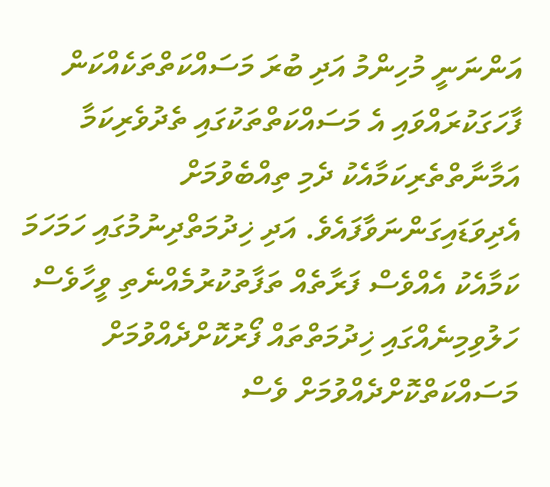އަންނަނީ މުހިންމު އަދި ބުރަ މަސައްކަތްތަކެއްކަން ފާހަގަކުރައްވައި އެ މަސައްކަތްތަކުގައި ތެދުވެރިކަމާ އަމާނާތްތެރިކަމާއެކު ދެމި ތިއްބެވުމަށް އެދިވަޑައިގަންނަވާފައެވެ. އަދި ޚިދުމަތްދިނުމުގައި ހަމަހަމަ ކަމާއެކު އެއްވެސް ފަރާތެއް ތަފާތުކުރުމެއްނެތި ވީހާވެސް ހަލުވިމިނެއްގައި ޚިދުމަތްތައް ފޯރުކޮށްދެއްވުމަށް މަސައްކަތްކޮށްދެއްވުމަށް ވެސް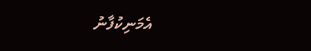އެމަނިކުފާނު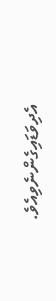އެދިވަޑައިގެންނެވިއެވެ.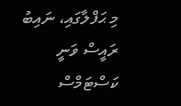މި ޙަފްލާގައި، ނައިބު ރައީސް ވަނީ ކަސްޓަމްސް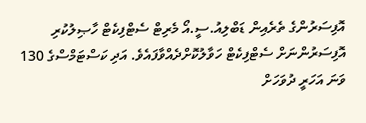އޮފިސަރުންގެ ތެރެއިން ޑަބްލިއު.ސީ.އޯ މެރިޓް ސެޓްފިކެޓް ހާޞިލުކުރި އޮފިސަރުންނަށް ސެޓްފިކެޓް ހަވާލުކޮށްދެއްވާފައެވެ. އަދި ކަސްޓަމްސްގެ 130 ވަނަ އަހަރީ ދުވަހަށް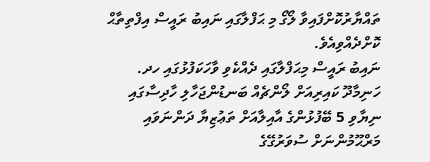ތައްޔާރުކޮށްފައިވާ ލޯގޯ މި ޙަފްލާގައި ނައިބު ރައީސް އިފްތިތާޙް ކޮށްދެއްވިއެވެ.
ނައިބު ރައީސް މިޙަފްލާގައި ދެއްކެވި ވާހަކަފުޅުގައި ހދ. ހަނިމާދޫ ކައިރިއަށް ލޯންޗެއް ބަނޑުންޖަހާލި ހާދިސާގައި ނިޔާވި 5 ބޭފުޅުންގެ އާއިލާއަށް ތަޢުޒިޔާ ދަންނަވައި މަރްޙޫމުންނަށް ސުވަރުގޭގެ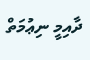ދާއިމީ ނިޢުމަތް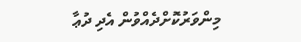މިންވަރުކޮށްދެއްވުން އެދި ދުޢާ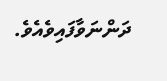ދަންނަވާފައިވެއެވެ.